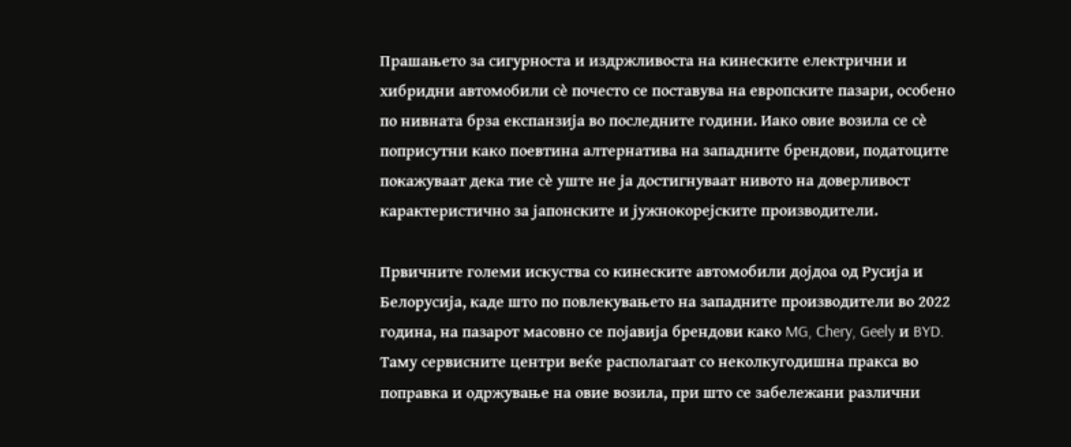Прашањето за сигурноста и издржливоста на кинеските електрични и хибридни автомобили сè почесто се поставува на европските пазари, особено по нивната брза експанзија во последните години. Иако овие возила се сè поприсутни како поевтина алтернатива на западните брендови, податоците покажуваат дека тие сè уште не ја достигнуваат нивото на доверливост карактеристично за јапонските и јужнокорејските производители.

Првичните големи искуства со кинеските автомобили дојдоа од Русија и Белорусија, каде што по повлекувањето на западните производители во 2022 година, на пазарот масовно се појавија брендови како MG, Chery, Geely и BYD. Таму сервисните центри веќе располагаат со неколкугодишна пракса во поправка и одржување на овие возила, при што се забележани различни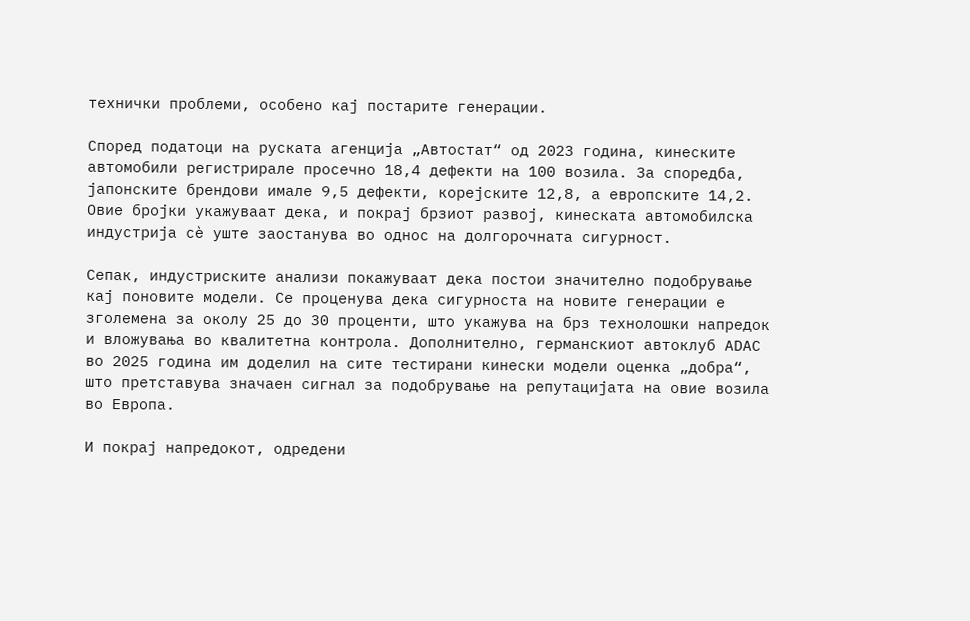технички проблеми, особено кај постарите генерации.

Според податоци на руската агенција „Автостат“ од 2023 година, кинеските автомобили регистрирале просечно 18,4 дефекти на 100 возила. За споредба, јапонските брендови имале 9,5 дефекти, корејските 12,8, а европските 14,2. Овие бројки укажуваат дека, и покрај брзиот развој, кинеската автомобилска индустрија сè уште заостанува во однос на долгорочната сигурност.

Сепак, индустриските анализи покажуваат дека постои значително подобрување кај поновите модели. Се проценува дека сигурноста на новите генерации е зголемена за околу 25 до 30 проценти, што укажува на брз технолошки напредок и вложувања во квалитетна контрола. Дополнително, германскиот автоклуб ADAC во 2025 година им доделил на сите тестирани кинески модели оценка „добра“, што претставува значаен сигнал за подобрување на репутацијата на овие возила во Европа.

И покрај напредокот, одредени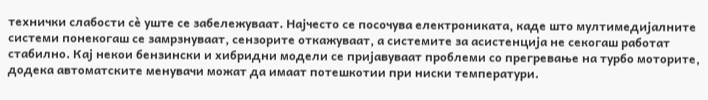технички слабости сè уште се забележуваат. Најчесто се посочува електрониката, каде што мултимедијалните системи понекогаш се замрзнуваат, сензорите откажуваат, а системите за асистенција не секогаш работат стабилно. Кај некои бензински и хибридни модели се пријавуваат проблеми со прегревање на турбо моторите, додека автоматските менувачи можат да имаат потешкотии при ниски температури.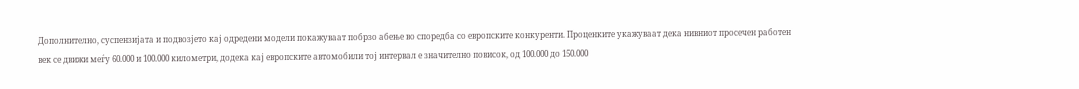Дополнително, суспензијата и подвозјето кај одредени модели покажуваат побрзо абење во споредба со европските конкуренти. Проценките укажуваат дека нивниот просечен работен век се движи меѓу 60.000 и 100.000 километри, додека кај европските автомобили тој интервал е значително повисок, од 100.000 до 150.000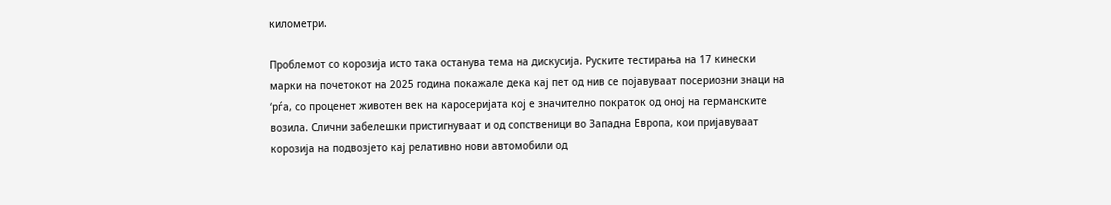километри.

Проблемот со корозија исто така останува тема на дискусија. Руските тестирања на 17 кинески марки на почетокот на 2025 година покажале дека кај пет од нив се појавуваат посериозни знаци на ‘рѓа, со проценет животен век на каросеријата кој е значително пократок од оној на германските возила. Слични забелешки пристигнуваат и од сопственици во Западна Европа, кои пријавуваат корозија на подвозјето кај релативно нови автомобили од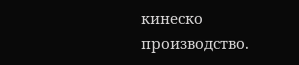кинеско производство.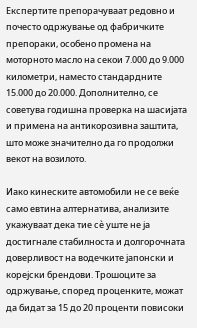Експертите препорачуваат редовно и почесто одржување од фабричките препораки, особено промена на моторното масло на секои 7.000 до 9.000 километри, наместо стандардните 15.000 до 20.000. Дополнително, се советува годишна проверка на шасијата и примена на антикорозивна заштита, што може значително да го продолжи векот на возилото.

Иако кинеските автомобили не се веќе само евтина алтернатива, анализите укажуваат дека тие сè уште не ја достигнале стабилноста и долгорочната доверливост на водечките јапонски и корејски брендови. Трошоците за одржување, според проценките, можат да бидат за 15 до 20 проценти повисоки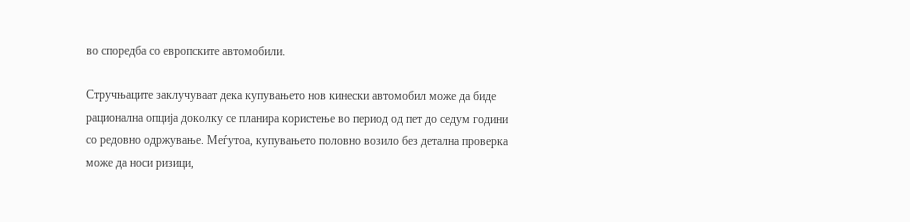во споредба со европските автомобили.

Стручњаците заклучуваат дека купувањето нов кинески автомобил може да биде рационална опција доколку се планира користење во период од пет до седум години со редовно одржување. Меѓутоа, купувањето половно возило без детална проверка може да носи ризици,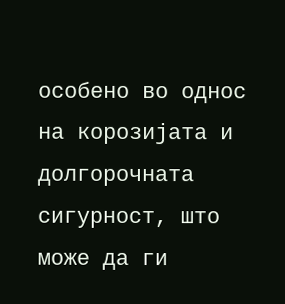особено во однос на корозијата и долгорочната сигурност, што може да ги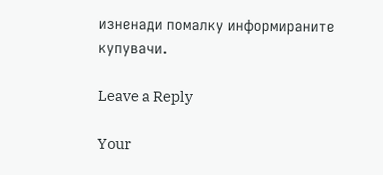изненади помалку информираните купувачи.

Leave a Reply

Your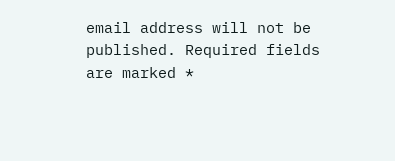email address will not be published. Required fields are marked *